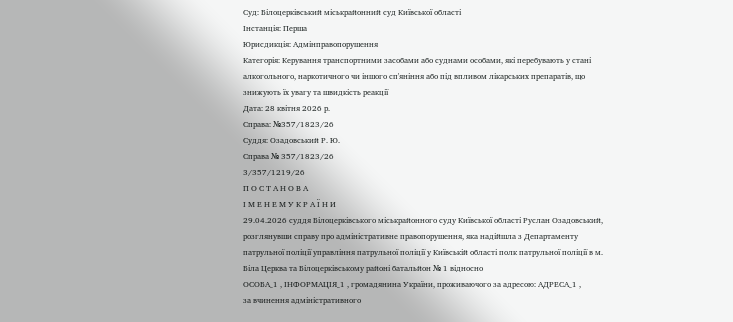Суд: Білоцерківський міськрайонний суд Київської області
Інстанція: Перша
Юрисдикція: Адмінправопорушення
Категорія: Керування транспортними засобами або суднами особами, які перебувають у стані алкогольного, наркотичного чи іншого сп'яніння або під впливом лікарських препаратів, що знижують їх увагу та швидкість реакції
Дата: 28 квітня 2026 р.
Справа: №357/1823/26
Суддя: Озадовський Р. Ю.
Справа № 357/1823/26
3/357/1219/26
П О С Т А Н О В А
І М Е Н Е М У К Р А Ї Н И
29.04.2026 суддя Білоцерківського міськрайонного суду Київської області Руслан Озадовський, розглянувши справу про адміністративне правопорушення, яка надійшла з Департаменту патрульної поліції управління патрульної поліції у Київській області полк патрульної поліції в м. Біла Церква та Білоцерківському районі батальйон № 1 відносно
ОСОБА_1 , ІНФОРМАЦІЯ_1 , громадянина України, проживаючого за адресою: АДРЕСА_1 ,
за вчинення адміністративного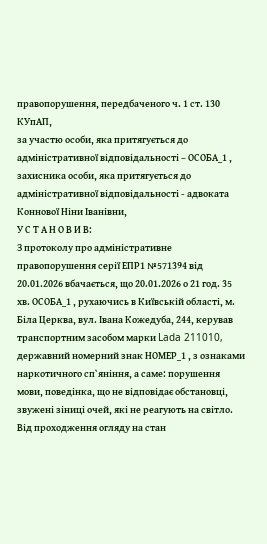правопорушення, передбаченого ч. 1 ст. 130 КУпАП,
за участю особи, яка притягується до адміністративної відповідальності – ОСОБА_1 ,
захисника особи, яка притягується до адміністративної відповідальності - адвоката Коннової Ніни Іванівни,
У С Т А Н О В И В:
З протоколу про адміністративне правопорушення серії ЕПР1 №571394 від 20.01.2026 вбачається, що 20.01.2026 о 21 год. 35 хв. ОСОБА_1 , рухаючись в Київській області, м. Біла Церква, вул. Івана Кожедуба, 244, керував транспортним засобом марки Lada 211010, державний номерний знак НОМЕР_1 , з ознаками наркотичного сп`яніння, а саме: порушення мови, поведінка, що не відповідає обстановці, звужені зіниці очей, які не реагують на світло. Від проходження огляду на стан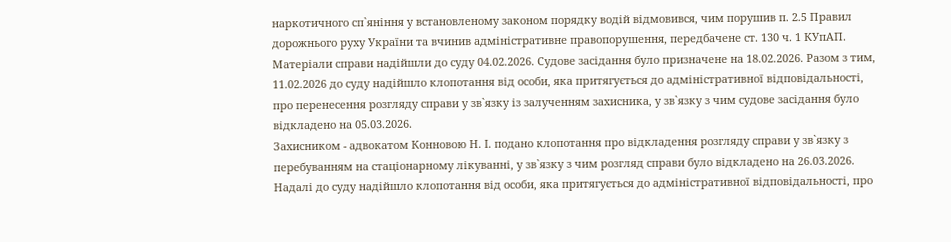наркотичного сп`яніння у встановленому законом порядку водій відмовився, чим порушив п. 2.5 Правил дорожнього руху України та вчинив адміністративне правопорушення, передбачене ст. 130 ч. 1 КУпАП.
Матеріали справи надійшли до суду 04.02.2026. Судове засідання було призначене на 18.02.2026. Разом з тим, 11.02.2026 до суду надійшло клопотання від особи, яка притягується до адміністративної відповідальності, про перенесення розгляду справи у зв`язку із залученням захисника, у зв`язку з чим судове засідання було відкладено на 05.03.2026.
Захисником - адвокатом Конновою Н. І. подано клопотання про відкладення розгляду справи у зв`язку з перебуванням на стаціонарному лікуванні, у зв`язку з чим розгляд справи було відкладено на 26.03.2026. Надалі до суду надійшло клопотання від особи, яка притягується до адміністративної відповідальності, про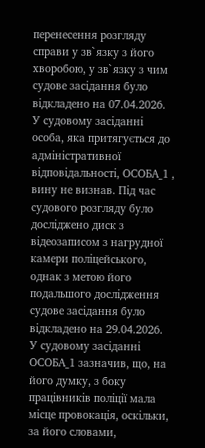перенесення розгляду справи у зв`язку з його хворобою, у зв`язку з чим судове засідання було відкладено на 07.04.2026.
У судовому засіданні особа, яка притягується до адміністративної відповідальності, ОСОБА_1 , вину не визнав. Під час судового розгляду було досліджено диск з відеозаписом з нагрудної камери поліцейського, однак з метою його подальшого дослідження судове засідання було відкладено на 29.04.2026.
У судовому засіданні ОСОБА_1 зазначив, що, на його думку, з боку працівників поліції мала місце провокація, оскільки, за його словами,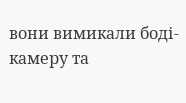вони вимикали боді-камеру та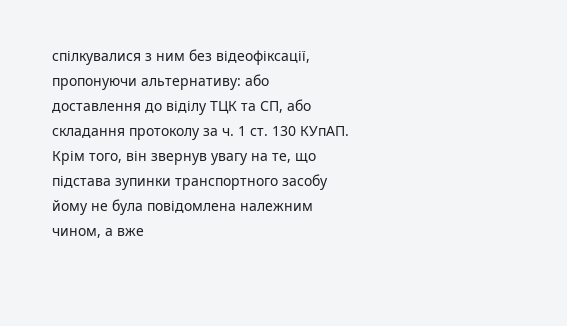спілкувалися з ним без відеофіксації, пропонуючи альтернативу: або доставлення до віділу ТЦК та СП, або складання протоколу за ч. 1 ст. 130 КУпАП. Крім того, він звернув увагу на те, що підстава зупинки транспортного засобу йому не була повідомлена належним чином, а вже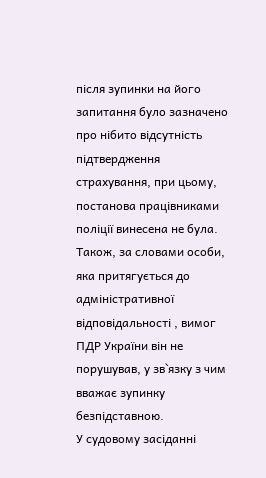після зупинки на його запитання було зазначено про нібито відсутність підтвердження страхування, при цьому, постанова працівниками поліції винесена не була. Також, за словами особи, яка притягується до адміністративної відповідальності , вимог ПДР України він не порушував, у зв`язку з чим вважає зупинку безпідставною.
У судовому засіданні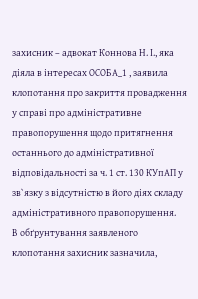захисник – адвокат Коннова Н. І., яка діяла в інтересах ОСОБА_1 , заявила клопотання про закриття провадження у справі про адміністративне правопорушення щодо притягнення останнього до адміністративної відповідальності за ч. 1 ст. 130 КУпАП у зв`язку з відсутністю в його діях складу адміністративного правопорушення.
В обґрунтування заявленого клопотання захисник зазначила,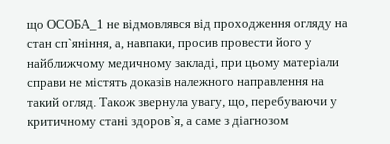що ОСОБА_1 не відмовлявся від проходження огляду на стан сп`яніння, а, навпаки, просив провести його у найближчому медичному закладі, при цьому матеріали справи не містять доказів належного направлення на такий огляд. Також звернула увагу, що, перебуваючи у критичному стані здоров`я, а саме з діагнозом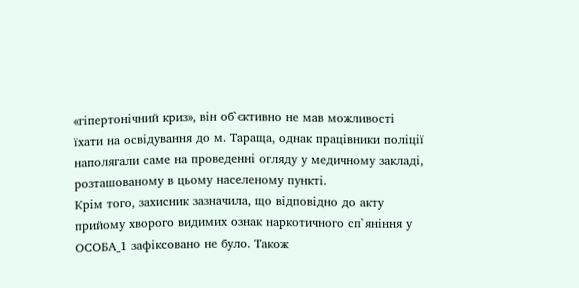«гіпертонічний криз», він об`єктивно не мав можливості їхати на освідування до м. Тараща, однак працівники поліції наполягали саме на проведенні огляду у медичному закладі, розташованому в цьому населеному пункті.
Крім того, захисник зазначила, що відповідно до акту прийому хворого видимих ознак наркотичного сп`яніння у ОСОБА_1 зафіксовано не було. Також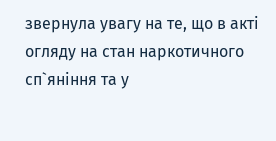звернула увагу на те, що в акті огляду на стан наркотичного сп`яніння та у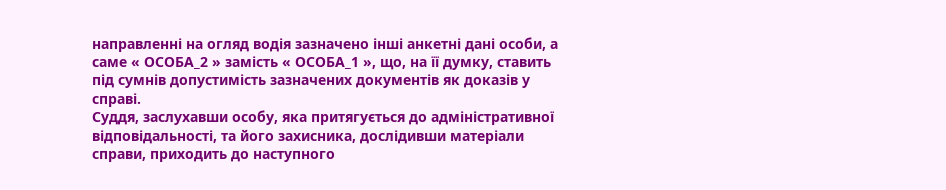направленні на огляд водія зазначено інші анкетні дані особи, а саме « ОСОБА_2 » замість « ОСОБА_1 », що, на її думку, ставить під сумнів допустимість зазначених документів як доказів у справі.
Суддя, заслухавши особу, яка притягується до адміністративної відповідальності, та його захисника, дослідивши матеріали справи, приходить до наступного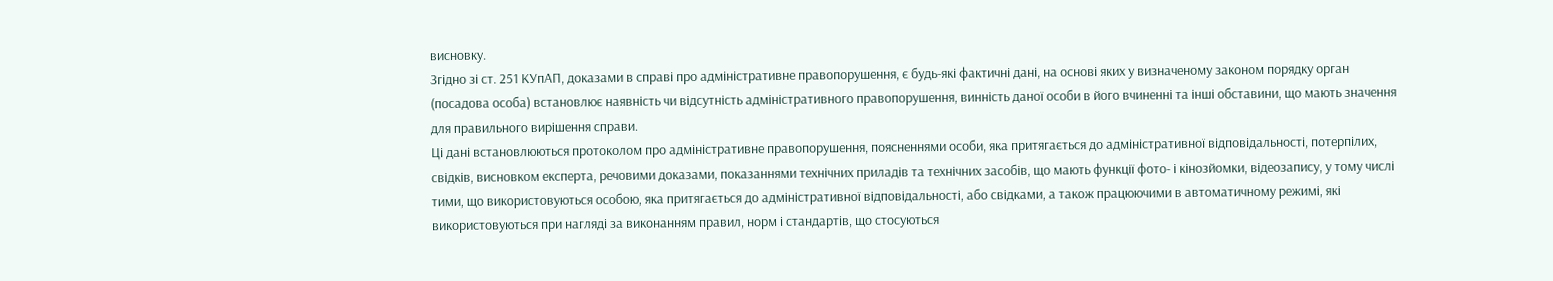висновку.
Згідно зі ст. 251 КУпАП, доказами в справі про адміністративне правопорушення, є будь-які фактичні дані, на основі яких у визначеному законом порядку орган (посадова особа) встановлює наявність чи відсутність адміністративного правопорушення, винність даної особи в його вчиненні та інші обставини, що мають значення для правильного вирішення справи.
Ці дані встановлюються протоколом про адміністративне правопорушення, поясненнями особи, яка притягається до адміністративної відповідальності, потерпілих, свідків, висновком експерта, речовими доказами, показаннями технічних приладів та технічних засобів, що мають функції фото- і кінозйомки, відеозапису, у тому числі тими, що використовуються особою, яка притягається до адміністративної відповідальності, або свідками, а також працюючими в автоматичному режимі, які використовуються при нагляді за виконанням правил, норм і стандартів, що стосуються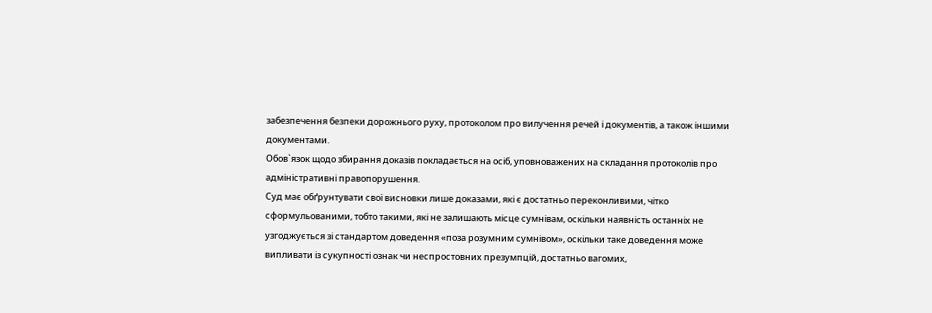забезпечення безпеки дорожнього руху, протоколом про вилучення речей і документів, а також іншими документами.
Обов`язок щодо збирання доказів покладається на осіб, уповноважених на складання протоколів про адміністративні правопорушення.
Суд має обґрунтувати свої висновки лише доказами, які є достатньо переконливими, чітко сформульованими, тобто такими, які не залишають місце сумнівам, оскільки наявність останніх не узгоджується зі стандартом доведення «поза розумним сумнівом», оскільки таке доведення може випливати із сукупності ознак чи неспростовних презумпцій, достатньо вагомих,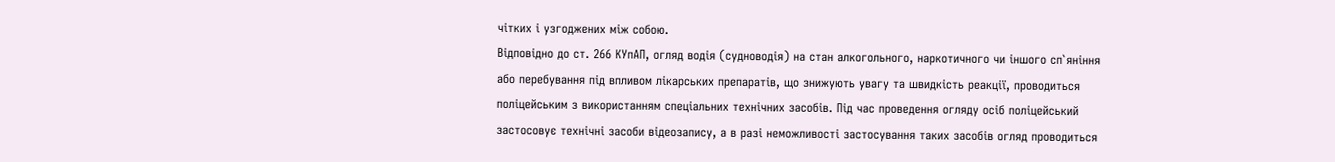чітких і узгоджених між собою.
Відповідно до ст. 266 КУпАП, огляд водія (судноводія) на стан алкогольного, наркотичного чи іншого сп`яніння або перебування під впливом лікарських препаратів, що знижують увагу та швидкість реакції, проводиться поліцейським з використанням спеціальних технічних засобів. Під час проведення огляду осіб поліцейський застосовує технічні засоби відеозапису, а в разі неможливості застосування таких засобів огляд проводиться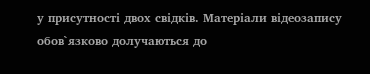у присутності двох свідків. Матеріали відеозапису обов`язково долучаються до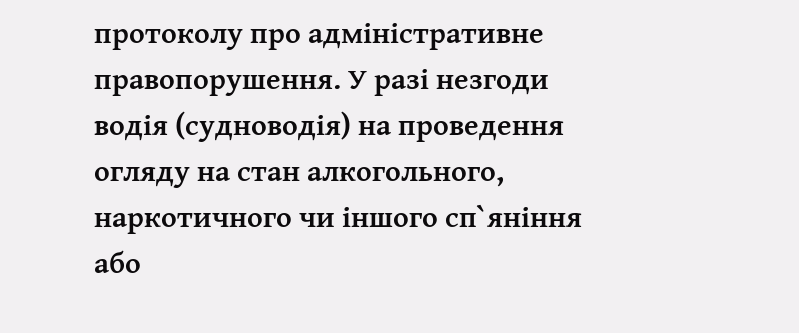протоколу про адміністративне правопорушення. У разі незгоди водія (судноводія) на проведення огляду на стан алкогольного, наркотичного чи іншого сп`яніння або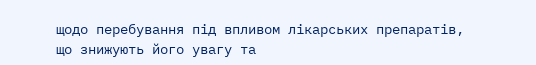щодо перебування під впливом лікарських препаратів, що знижують його увагу та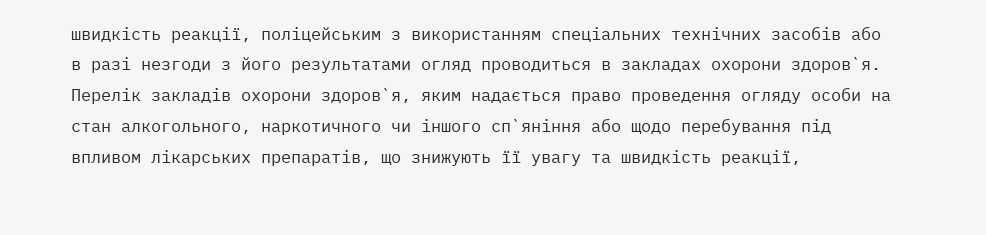швидкість реакції, поліцейським з використанням спеціальних технічних засобів або в разі незгоди з його результатами огляд проводиться в закладах охорони здоров`я. Перелік закладів охорони здоров`я, яким надається право проведення огляду особи на стан алкогольного, наркотичного чи іншого сп`яніння або щодо перебування під впливом лікарських препаратів, що знижують її увагу та швидкість реакції,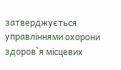затверджується управліннями охорони здоров`я місцевих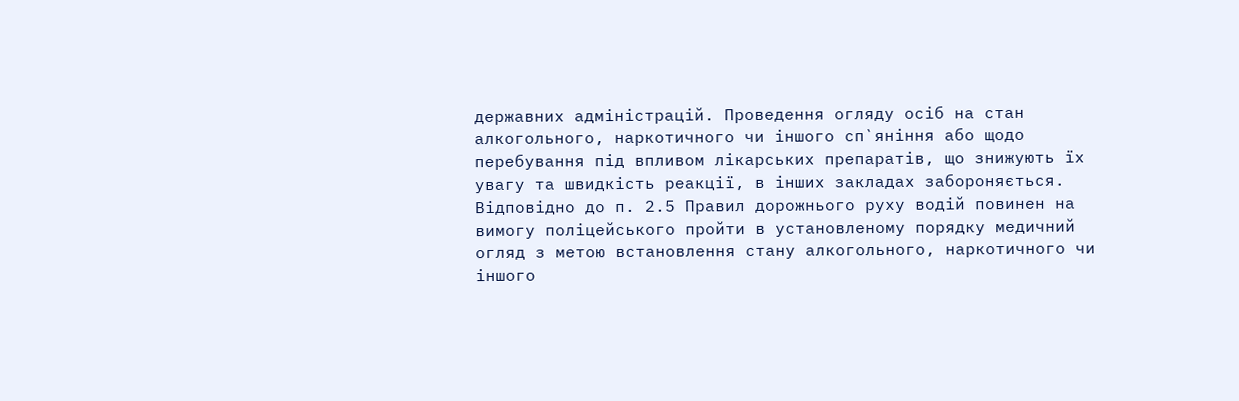державних адміністрацій. Проведення огляду осіб на стан алкогольного, наркотичного чи іншого сп`яніння або щодо перебування під впливом лікарських препаратів, що знижують їх увагу та швидкість реакції, в інших закладах забороняється.
Відповідно до п. 2.5 Правил дорожнього руху водій повинен на вимогу поліцейського пройти в установленому порядку медичний огляд з метою встановлення стану алкогольного, наркотичного чи іншого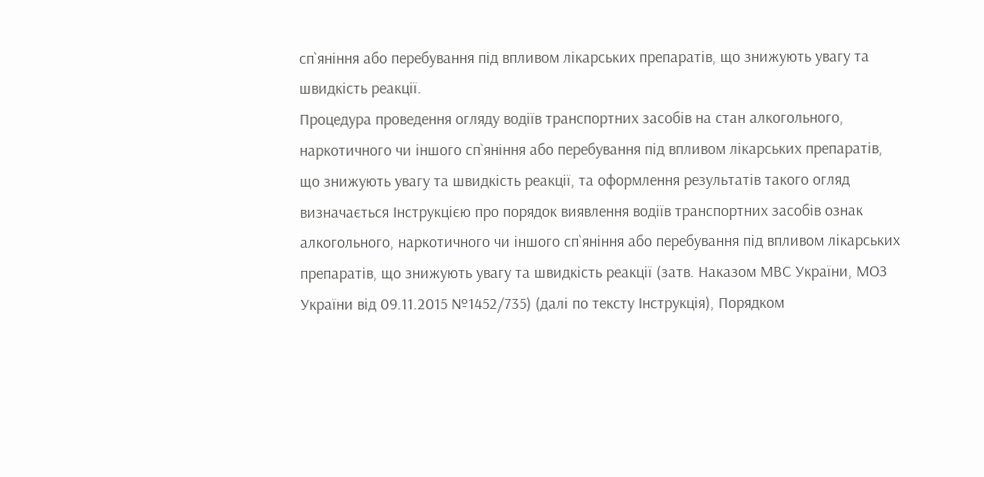сп`яніння або перебування під впливом лікарських препаратів, що знижують увагу та швидкість реакції.
Процедура проведення огляду водіїв транспортних засобів на стан алкогольного, наркотичного чи іншого сп`яніння або перебування під впливом лікарських препаратів, що знижують увагу та швидкість реакції, та оформлення результатів такого огляд визначається Інструкцією про порядок виявлення водіїв транспортних засобів ознак алкогольного, наркотичного чи іншого сп`яніння або перебування під впливом лікарських препаратів, що знижують увагу та швидкість реакції (затв. Наказом МВС України, МОЗ України від 09.11.2015 №1452/735) (далі по тексту Інструкція), Порядком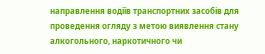направлення водіїв транспортних засобів для проведення огляду з метою виявлення стану алкогольного, наркотичного чи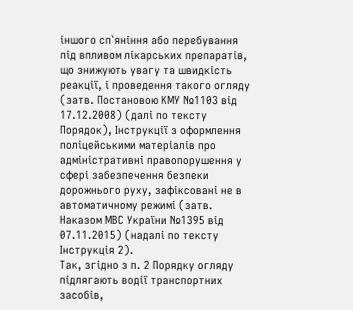іншого сп`яніння або перебування під впливом лікарських препаратів, що знижують увагу та швидкість реакції, і проведення такого огляду (затв. Постановою КМУ №1103 від 17.12.2008) (далі по тексту Порядок), Інструкції з оформлення поліцейськими матеріалів про адміністративні правопорушення у сфері забезпечення безпеки дорожнього руху, зафіксовані не в автоматичному режимі (затв. Наказом МВС України №1395 від 07.11.2015) (надалі по тексту Інструкція 2).
Так, згідно з п. 2 Порядку огляду підлягають водії транспортних засобів,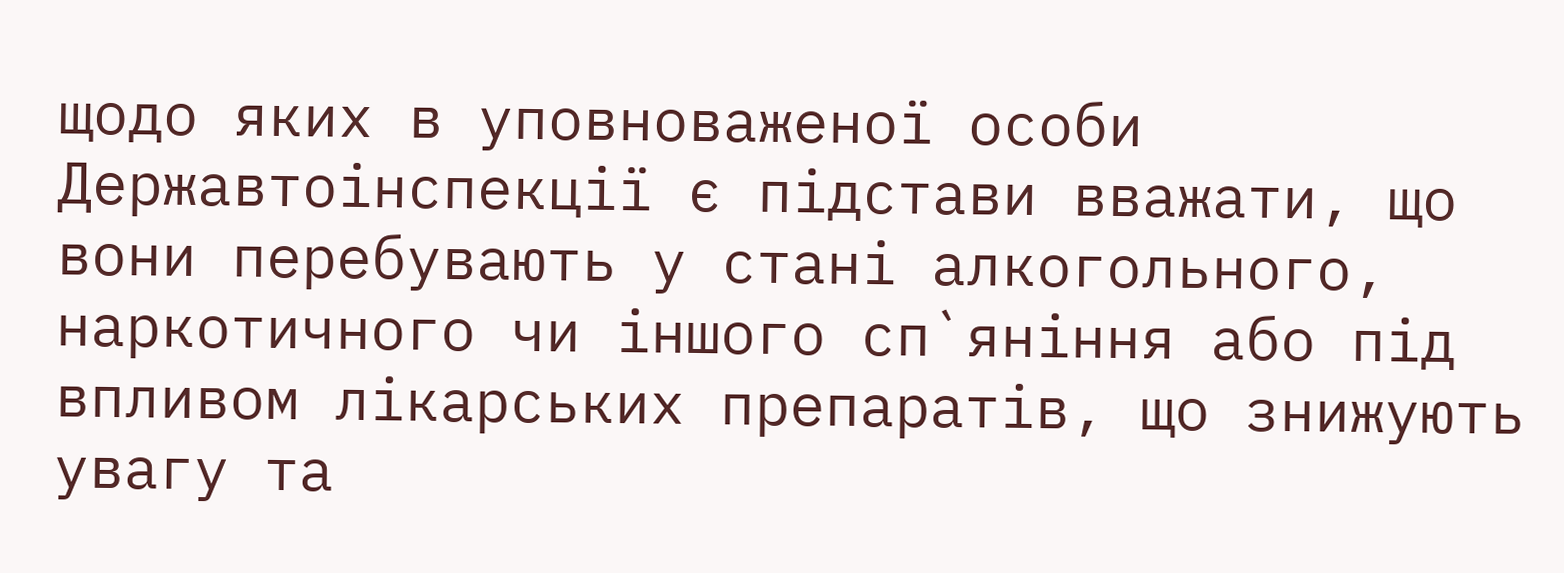щодо яких в уповноваженої особи Державтоінспекції є підстави вважати, що вони перебувають у стані алкогольного, наркотичного чи іншого сп`яніння або під впливом лікарських препаратів, що знижують увагу та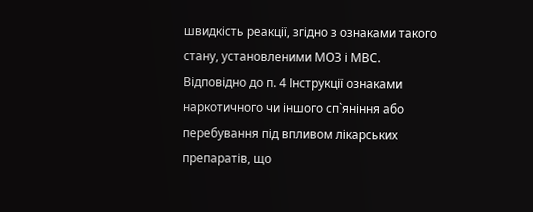швидкість реакції, згідно з ознаками такого стану, установленими МОЗ і МВС.
Відповідно до п. 4 Інструкції ознаками наркотичного чи іншого сп`яніння або перебування під впливом лікарських препаратів, що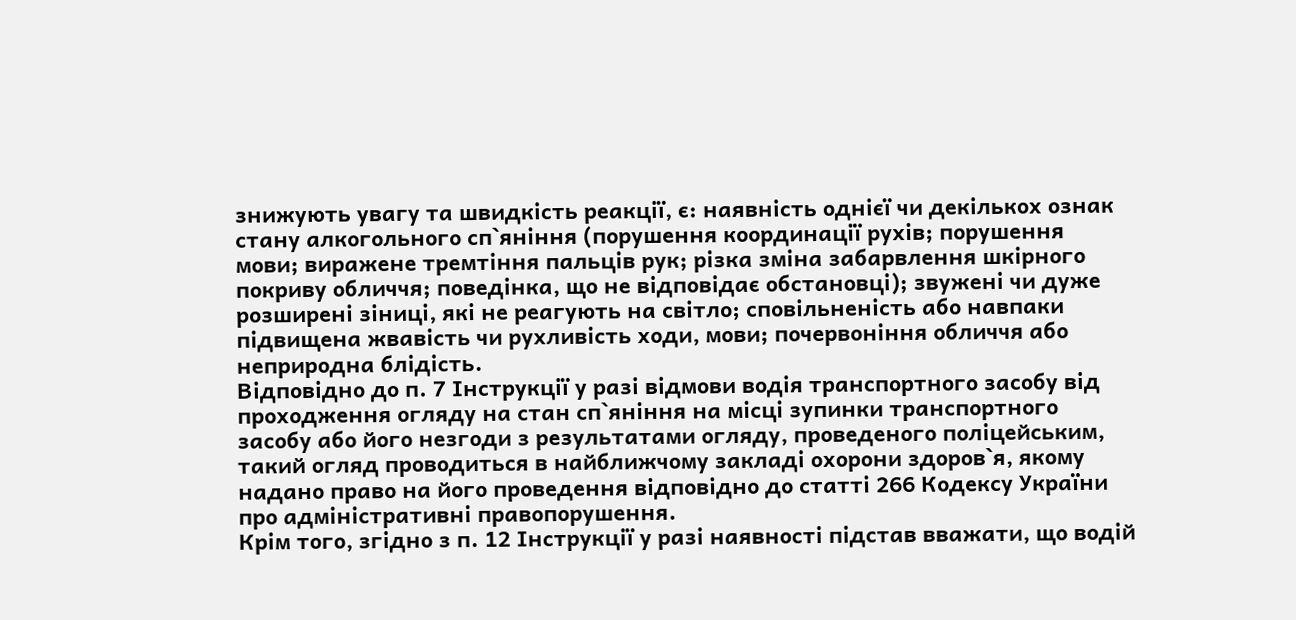знижують увагу та швидкість реакції, є: наявність однієї чи декількох ознак стану алкогольного сп`яніння (порушення координації рухів; порушення мови; виражене тремтіння пальців рук; різка зміна забарвлення шкірного покриву обличчя; поведінка, що не відповідає обстановці); звужені чи дуже розширені зіниці, які не реагують на світло; сповільненість або навпаки підвищена жвавість чи рухливість ходи, мови; почервоніння обличчя або неприродна блідість.
Відповідно до п. 7 Інструкції у разі відмови водія транспортного засобу від проходження огляду на стан сп`яніння на місці зупинки транспортного засобу або його незгоди з результатами огляду, проведеного поліцейським, такий огляд проводиться в найближчому закладі охорони здоров`я, якому надано право на його проведення відповідно до статті 266 Кодексу України про адміністративні правопорушення.
Крім того, згідно з п. 12 Інструкції у разі наявності підстав вважати, що водій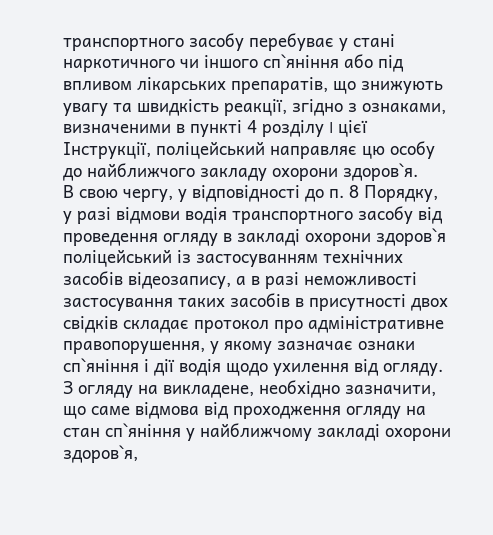транспортного засобу перебуває у стані наркотичного чи іншого сп`яніння або під впливом лікарських препаратів, що знижують увагу та швидкість реакції, згідно з ознаками, визначеними в пункті 4 розділу I цієї Інструкції, поліцейський направляє цю особу до найближчого закладу охорони здоров`я.
В свою чергу, у відповідності до п. 8 Порядку, у разі відмови водія транспортного засобу від проведення огляду в закладі охорони здоров`я поліцейський із застосуванням технічних засобів відеозапису, а в разі неможливості застосування таких засобів в присутності двох свідків складає протокол про адміністративне правопорушення, у якому зазначає ознаки сп`яніння і дії водія щодо ухилення від огляду.
З огляду на викладене, необхідно зазначити, що саме відмова від проходження огляду на стан сп`яніння у найближчому закладі охорони здоров`я,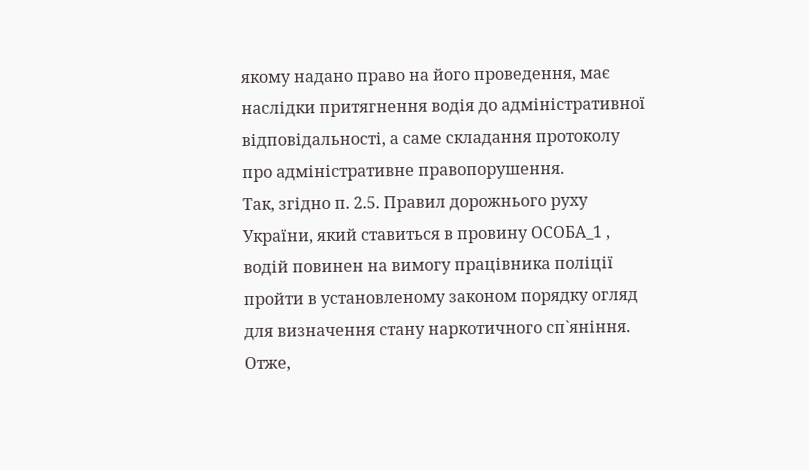якому надано право на його проведення, має наслідки притягнення водія до адміністративної відповідальності, а саме складання протоколу про адміністративне правопорушення.
Так, згідно п. 2.5. Правил дорожнього руху України, який ставиться в провину ОСОБА_1 , водій повинен на вимогу працівника поліції пройти в установленому законом порядку огляд для визначення стану наркотичного сп`яніння.
Отже,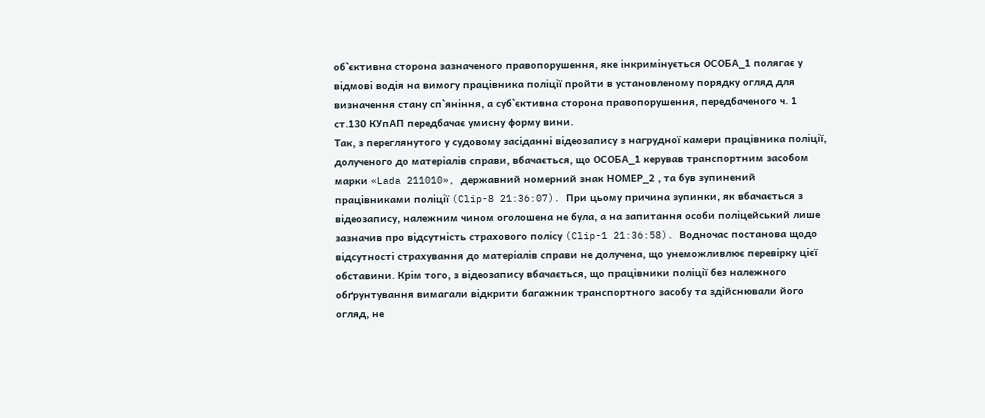об`єктивна сторона зазначеного правопорушення, яке інкримінується ОСОБА_1 полягає у відмові водія на вимогу працівника поліції пройти в установленому порядку огляд для визначення стану сп`яніння, а суб`єктивна сторона правопорушення, передбаченого ч. 1 ст.130 КУпАП передбачає умисну форму вини.
Так, з переглянутого у судовому засіданні відеозапису з нагрудної камери працівника поліції, долученого до матеріалів справи, вбачається, що ОСОБА_1 керував транспортним засобом марки «Lada 211010», державний номерний знак НОМЕР_2 , та був зупинений працівниками поліції (Clip-8 21:36:07). При цьому причина зупинки, як вбачається з відеозапису, належним чином оголошена не була, а на запитання особи поліцейський лише зазначив про відсутність страхового полісу (Clip-1 21:36:58). Водночас постанова щодо відсутності страхування до матеріалів справи не долучена, що унеможливлює перевірку цієї обставини. Крім того, з відеозапису вбачається, що працівники поліції без належного обґрунтування вимагали відкрити багажник транспортного засобу та здійснювали його огляд, не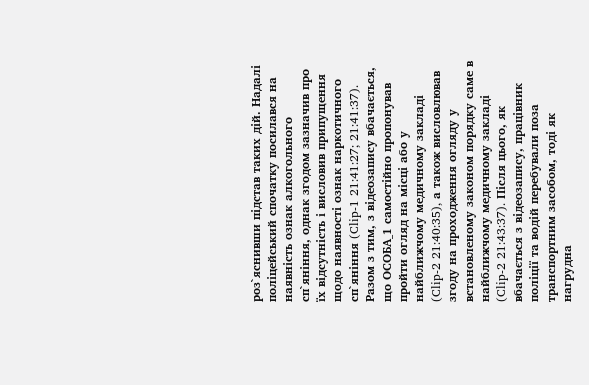роз`яснивши підстав таких дій. Надалі поліцейський спочатку посилався на наявність ознак алкогольного сп`яніння, однак згодом зазначив про їх відсутність і висловив припущення щодо наявності ознак наркотичного сп`яніння (Clip-1 21:41:27; 21:41:37).
Разом з тим, з відеозапису вбачається, що ОСОБА_1 самостійно пропонував пройти огляд на місці або у найближчому медичному закладі (Clip-2 21:40:35), а також висловлював згоду на проходження огляду у встановленому законом порядку саме в найближчому медичному закладі (Clip-2 21:43:37). Після цього, як вбачається з відеозапису, працівник поліції та водій перебували поза транспортним засобом, тоді як нагрудна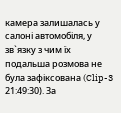камера залишалась у салоні автомобіля, у зв`язку з чим їх подальша розмова не була зафіксована (Clip-3 21:49:30). За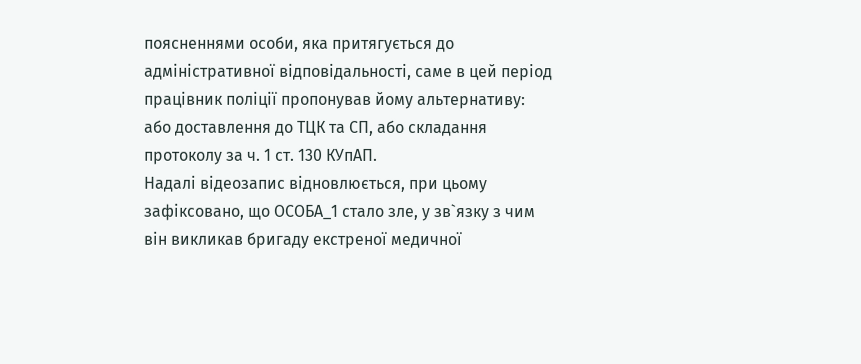поясненнями особи, яка притягується до адміністративної відповідальності, саме в цей період працівник поліції пропонував йому альтернативу: або доставлення до ТЦК та СП, або складання протоколу за ч. 1 ст. 130 КУпАП.
Надалі відеозапис відновлюється, при цьому зафіксовано, що ОСОБА_1 стало зле, у зв`язку з чим він викликав бригаду екстреної медичної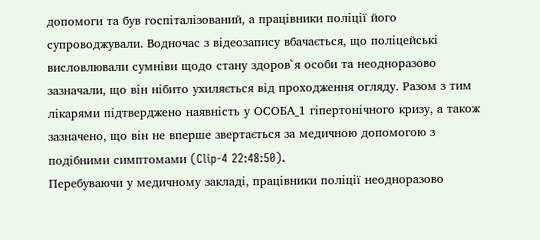допомоги та був госпіталізований, а працівники поліції його супроводжували. Водночас з відеозапису вбачається, що поліцейські висловлювали сумніви щодо стану здоров`я особи та неодноразово зазначали, що він нібито ухиляється від проходження огляду. Разом з тим лікарями підтверджено наявність у ОСОБА_1 гіпертонічного кризу, а також зазначено, що він не вперше звертається за медичною допомогою з подібними симптомами (Clip-4 22:48:50).
Перебуваючи у медичному закладі, працівники поліції неодноразово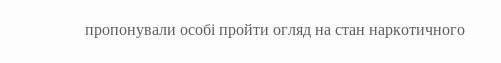пропонували особі пройти огляд на стан наркотичного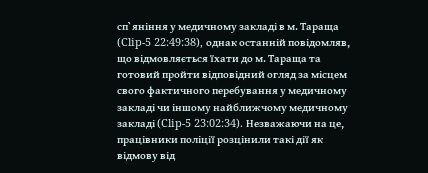сп`яніння у медичному закладі в м. Тараща (Clip-5 22:49:38), однак останній повідомляв, що відмовляється їхати до м. Тараща та готовий пройти відповідний огляд за місцем свого фактичного перебування у медичному закладі чи іншому найближчому медичному закладі (Clip-5 23:02:34). Незважаючи на це, працівники поліції розцінили такі дії як відмову від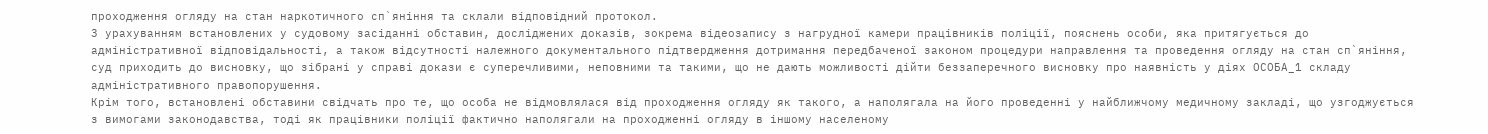проходження огляду на стан наркотичного сп`яніння та склали відповідний протокол.
З урахуванням встановлених у судовому засіданні обставин, досліджених доказів, зокрема відеозапису з нагрудної камери працівників поліції, пояснень особи, яка притягується до адміністративної відповідальності, а також відсутності належного документального підтвердження дотримання передбаченої законом процедури направлення та проведення огляду на стан сп`яніння, суд приходить до висновку, що зібрані у справі докази є суперечливими, неповними та такими, що не дають можливості дійти беззаперечного висновку про наявність у діях ОСОБА_1 складу адміністративного правопорушення.
Крім того, встановлені обставини свідчать про те, що особа не відмовлялася від проходження огляду як такого, а наполягала на його проведенні у найближчому медичному закладі, що узгоджується з вимогами законодавства, тоді як працівники поліції фактично наполягали на проходженні огляду в іншому населеному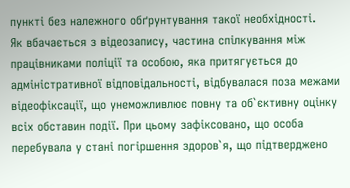пункті без належного обґрунтування такої необхідності.
Як вбачається з відеозапису, частина спілкування між працівниками поліції та особою, яка притягується до адміністративної відповідальності, відбувалася поза межами відеофіксації, що унеможливлює повну та об`єктивну оцінку всіх обставин події. При цьому зафіксовано, що особа перебувала у стані погіршення здоров`я, що підтверджено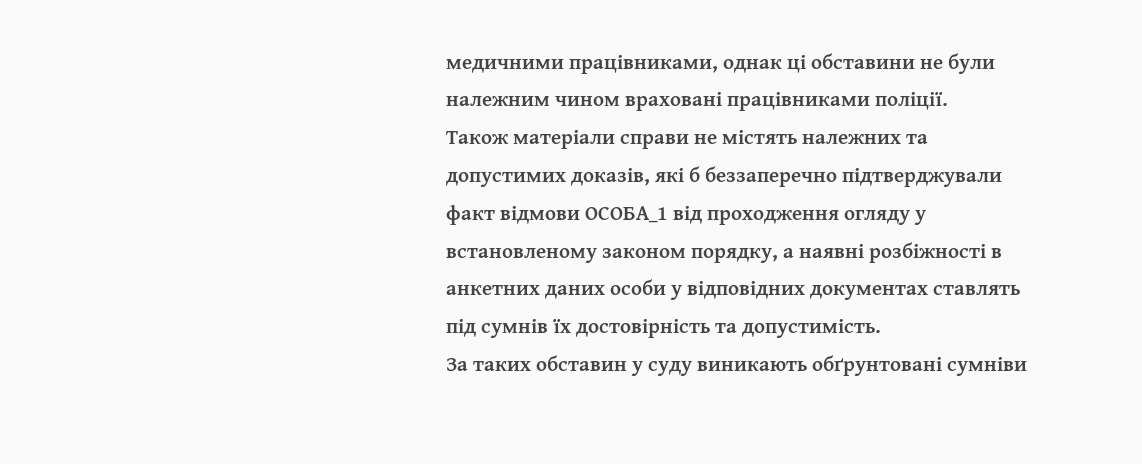медичними працівниками, однак ці обставини не були належним чином враховані працівниками поліції.
Також матеріали справи не містять належних та допустимих доказів, які б беззаперечно підтверджували факт відмови ОСОБА_1 від проходження огляду у встановленому законом порядку, а наявні розбіжності в анкетних даних особи у відповідних документах ставлять під сумнів їх достовірність та допустимість.
За таких обставин у суду виникають обґрунтовані сумніви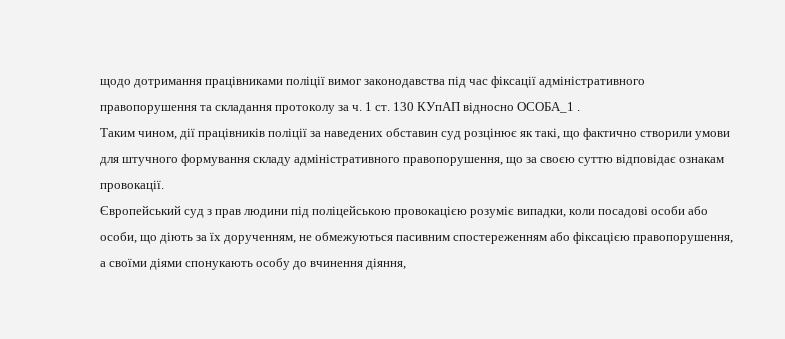щодо дотримання працівниками поліції вимог законодавства під час фіксації адміністративного правопорушення та складання протоколу за ч. 1 ст. 130 КУпАП відносно ОСОБА_1 .
Таким чином, дії працівників поліції за наведених обставин суд розцінює як такі, що фактично створили умови для штучного формування складу адміністративного правопорушення, що за своєю суттю відповідає ознакам провокації.
Європейський суд з прав людини під поліцейською провокацією розуміє випадки, коли посадові особи або особи, що діють за їх дорученням, не обмежуються пасивним спостереженням або фіксацією правопорушення, а своїми діями спонукають особу до вчинення діяння,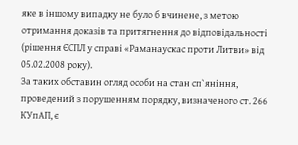яке в іншому випадку не було б вчинене, з метою отримання доказів та притягнення до відповідальності (рішення ЄСПЛ у справі «Раманаускас проти Литви» від 05.02.2008 року).
За таких обставин огляд особи на стан сп`яніння, проведений з порушенням порядку, визначеного ст. 266 КУпАП, є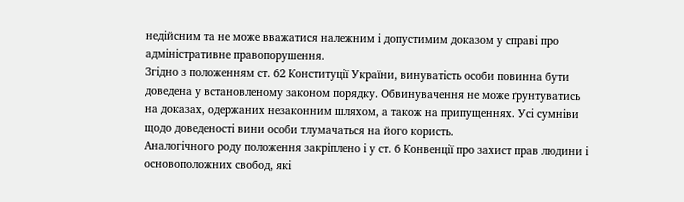недійсним та не може вважатися належним і допустимим доказом у справі про адміністративне правопорушення.
Згідно з положенням ст. 62 Конституції України, винуватість особи повинна бути доведена у встановленому законом порядку. Обвинувачення не може ґрунтуватись на доказах, одержаних незаконним шляхом, а також на припущеннях. Усі сумніви щодо доведеності вини особи тлумачаться на його користь.
Аналогічного роду положення закріплено і у ст. 6 Конвенції про захист прав людини і основоположних свобод, які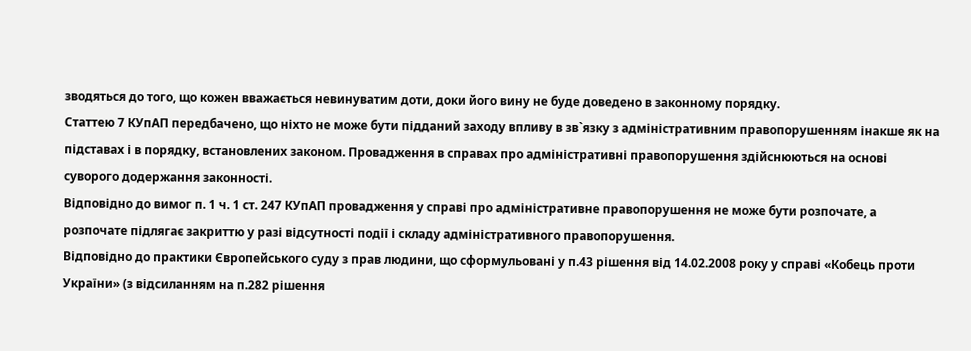зводяться до того, що кожен вважається невинуватим доти, доки його вину не буде доведено в законному порядку.
Статтею 7 КУпАП передбачено, що ніхто не може бути підданий заходу впливу в зв`язку з адміністративним правопорушенням інакше як на підставах і в порядку, встановлених законом. Провадження в справах про адміністративні правопорушення здійснюються на основі суворого додержання законності.
Відповідно до вимог п. 1 ч. 1 ст. 247 КУпАП провадження у справі про адміністративне правопорушення не може бути розпочате, а розпочате підлягає закриттю у разі відсутності події і складу адміністративного правопорушення.
Відповідно до практики Європейського суду з прав людини, що сформульовані у п.43 рішення від 14.02.2008 року у справі «Кобець проти України» (з відсиланням на п.282 рішення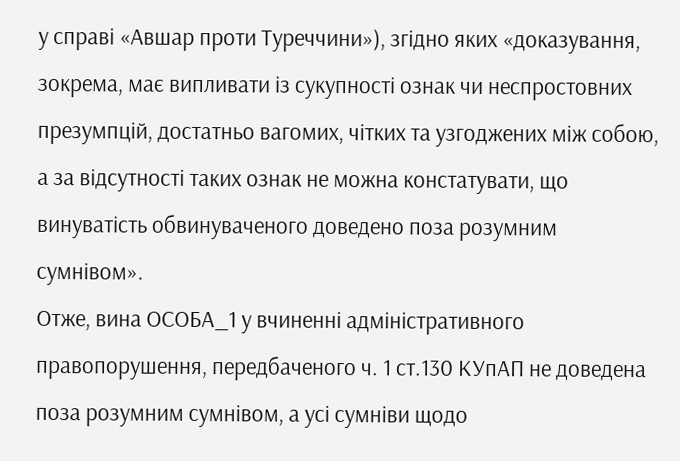у справі «Авшар проти Туреччини»), згідно яких «доказування, зокрема, має випливати із сукупності ознак чи неспростовних презумпцій, достатньо вагомих, чітких та узгоджених між собою, а за відсутності таких ознак не можна констатувати, що винуватість обвинуваченого доведено поза розумним сумнівом».
Отже, вина ОСОБА_1 у вчиненні адміністративного правопорушення, передбаченого ч. 1 ст.130 КУпАП не доведена поза розумним сумнівом, а усі сумніви щодо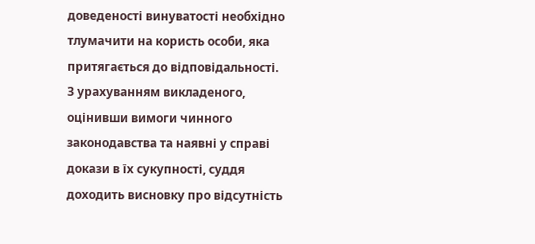доведеності винуватості необхідно тлумачити на користь особи, яка притягається до відповідальності.
З урахуванням викладеного, оцінивши вимоги чинного законодавства та наявні у справі докази в їх сукупності, суддя доходить висновку про відсутність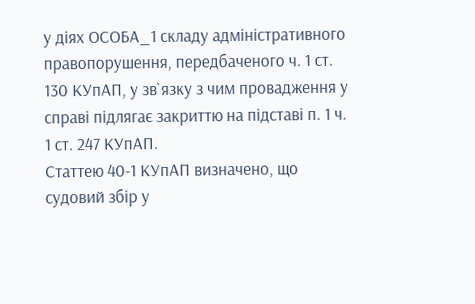у діях ОСОБА_1 складу адміністративного правопорушення, передбаченого ч. 1 ст. 130 КУпАП, у зв`язку з чим провадження у справі підлягає закриттю на підставі п. 1 ч. 1 ст. 247 КУпАП.
Статтею 40-1 КУпАП визначено, що судовий збір у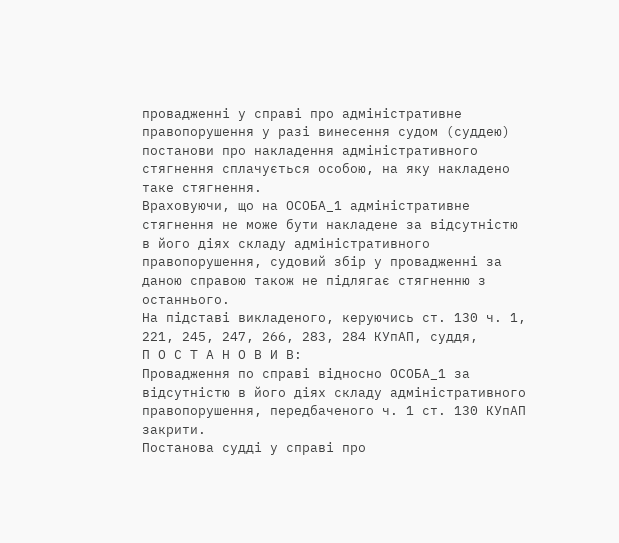провадженні у справі про адміністративне правопорушення у разі винесення судом (суддею) постанови про накладення адміністративного стягнення сплачується особою, на яку накладено таке стягнення.
Враховуючи, що на ОСОБА_1 адміністративне стягнення не може бути накладене за відсутністю в його діях складу адміністративного правопорушення, судовий збір у провадженні за даною справою також не підлягає стягненню з останнього.
На підставі викладеного, керуючись ст. 130 ч. 1, 221, 245, 247, 266, 283, 284 КУпАП, суддя,
П О С Т А Н О В И В:
Провадження по справі відносно ОСОБА_1 за відсутністю в його діях складу адміністративного правопорушення, передбаченого ч. 1 ст. 130 КУпАП закрити.
Постанова судді у справі про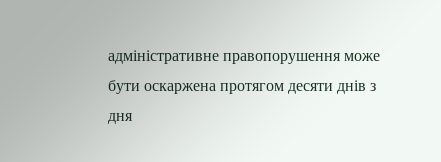адміністративне правопорушення може бути оскаржена протягом десяти днів з дня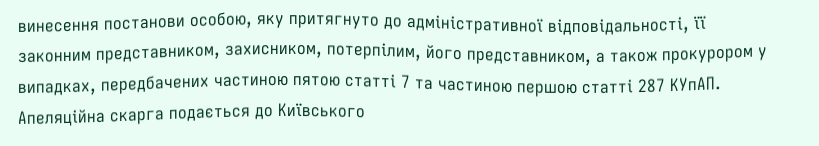винесення постанови особою, яку притягнуто до адміністративної відповідальності, її законним представником, захисником, потерпілим, його представником, а також прокурором у випадках, передбачених частиною пятою статті 7 та частиною першою статті 287 КУпАП.
Апеляційна скарга подається до Київського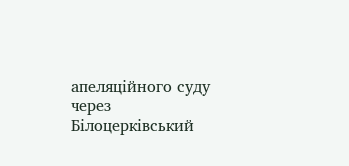апеляційного суду через Білоцерківський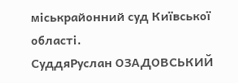міськрайонний суд Київської області.
СуддяРуслан ОЗАДОВСЬКИЙ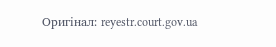Оригінал: reyestr.court.gov.ua